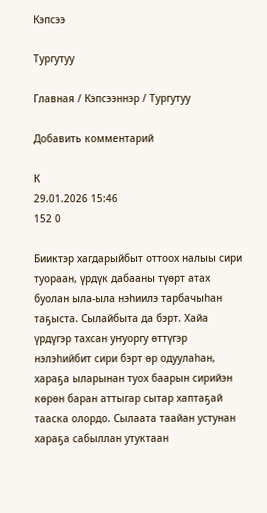Кэпсээ

Тургутуу

Главная / Кэпсээннэр / Тургутуу

Добавить комментарий

К
29.01.2026 15:46
152 0

Бииктэр хагдарыйбыт оттоох налыы сири туораан, үрдүк дабааны түөрт атах буолан ыла-ыла нэһиилэ тарбачыһан таҕыста. Сылайбыта да бэрт. Хайа үрдүгэр тахсан уҥуоргу өттүгэр нэлэһийбит сири бэрт өр одуулаһан, хараҕа ыларынан туох баарын сирийэн көрөн баран аттыгар сытар хаптаҕай тааска олордо. Сылаата таайан устунан хараҕа сабыллан утуктаан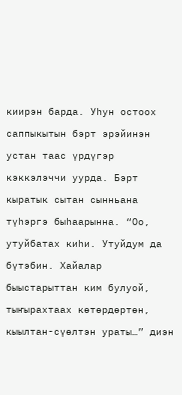киирэн барда. Уһун остоох саппыкытын бэрт эрэйинэн устан таас үрдүгэр кэккэлэччи уурда. Бэрт кыратык сытан сынньана түһэргэ быһаарынна. “Оо, утуйбатах киһи. Утуйдум да бүтэбин. Хайалар быыстарыттан ким булуой, тыҥырахтаах көтөрдөртөн, кыылтан-сүөлтэн ураты…” диэн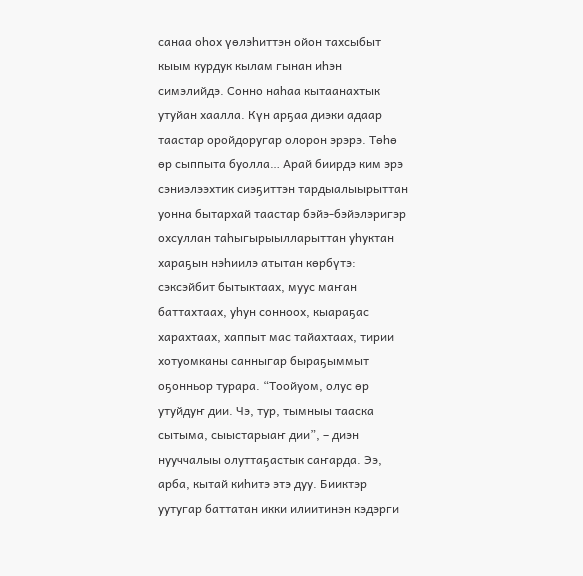санаа оһох үөлэһиттэн ойон тахсыбыт кыым курдук кылам гынан иһэн симэлийдэ. Сонно наһаа кытаанахтык утуйан хаалла. Күн арҕаа диэки адаар таастар оройдоругар олорон эрэрэ. Төһө өр сыппыта буолла… Арай биирдэ ким эрэ сэниэлээхтик сиэҕиттэн тардыалыырыттан уонна бытархай таастар бэйэ-бэйэлэригэр охсуллан таһыгырыылларыттан уһуктан хараҕын нэһиилэ атытан көрбүтэ: сэксэйбит бытыктаах, муус маҥан баттахтаах, уһун сонноох, кыараҕас харахтаах, хаппыт мас тайахтаах, тирии хотуомканы санныгар быраҕыммыт оҕонньор турара. “Тоойуом, олус өр утуйдуҥ дии. Чэ, тур, тымныы тааска сытыма, сыыстарыаҥ дии”, – диэн нууччалыы олуттаҕастык саҥарда. Ээ, арба, кытай киһитэ этэ дуу. Бииктэр уутугар баттатан икки илиитинэн кэдэрги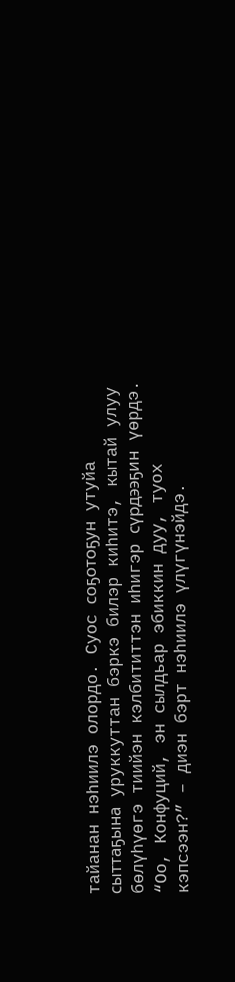тайанан нэһиилэ олордо. Суос соҕотоҕун утуйа сыттаҕына уруккуттан бэркэ билэр киһитэ, кытай улуу бөлүһүөгэ тиийэн кэлбититтэн иһигэр сүрдээҕин үөрдэ. “Оо, Конфуций, эн сылдьар эбиккин дуу, туох кэпсээн?” – диэн бэрт нэһиилэ үлүгүнэйдэ.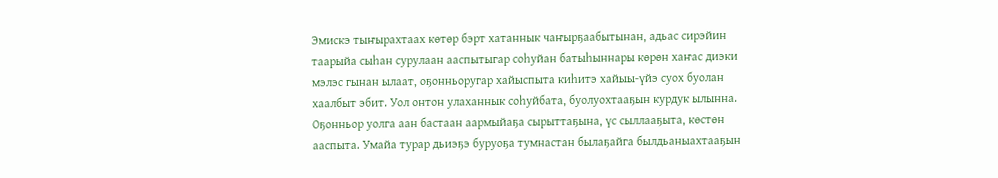Эмискэ тыҥырахтаах көтөр бэрт хатаннык чаҥырҕаабытынан, адьас сирэйин таарыйа сыһан сурулаан ааспытыгар соһуйан батыһыннары көрөн хаҥас диэки мэлэс гынан ылаат, оҕонньоругар хайыспыта киһитэ хайыы-үйэ суох буолан хаалбыт эбит. Уол онтон улаханнык соһуйбата, буолуохтааҕын курдук ылынна. Оҕонньор уолга аан бастаан аармыйаҕа сырыттаҕына, үс сыллааҕыта, көстөн ааспыта. Умайа турар дьиэҕэ буруоҕа тумнастан былаҕайга былдьаныахтааҕын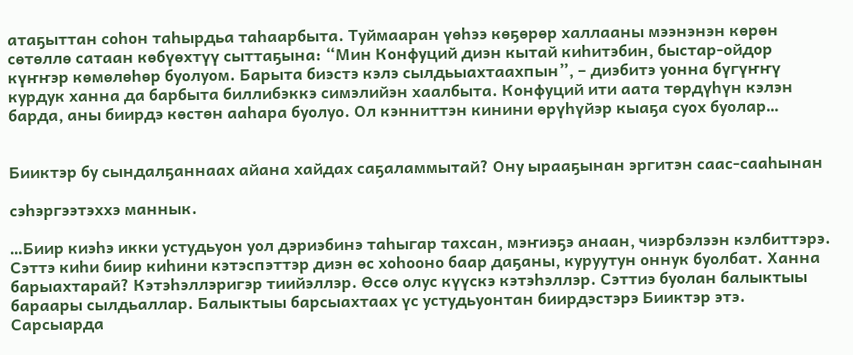атаҕыттан соһон таһырдьа таһаарбыта. Туймааран үөһээ көҕөрөр халлааны мээнэнэн көрөн сөтөллө сатаан көбүөхтүү сыттаҕына: “Мин Конфуций диэн кытай киһитэбин, быстар-ойдор күҥҥэр көмөлөһөр буолуом. Барыта биэстэ кэлэ сылдьыахтаахпын”, – диэбитэ уонна бүгүҥҥү курдук ханна да барбыта биллибэккэ симэлийэн хаалбыта. Конфуций ити аата төрдүһүн кэлэн барда, аны биирдэ көстөн ааһара буолуо. Ол кэнниттэн кинини өрүһүйэр кыаҕа суох буолар…


Бииктэр бу сындалҕаннаах айана хайдах саҕаламмытай? Ону ырааҕынан эргитэн саас-сааһынан

сэһэргээтэххэ маннык.

…Биир киэһэ икки устудьуон уол дэриэбинэ таһыгар тахсан, мэҥиэҕэ анаан, чиэрбэлээн кэлбиттэрэ. Сэттэ киһи биир киһини кэтэспэттэр диэн өс хоһооно баар даҕаны, куруутун оннук буолбат. Ханна барыахтарай? Кэтэһэллэригэр тиийэллэр. Өссө олус күүскэ кэтэһэллэр. Сэттиэ буолан балыктыы бараары сылдьаллар. Балыктыы барсыахтаах үс устудьуонтан биирдэстэрэ Бииктэр этэ. Сарсыарда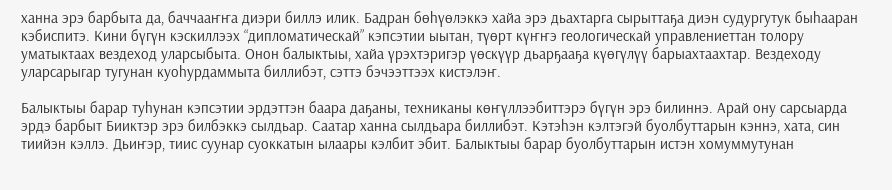ханна эрэ барбыта да, баччааҥҥа диэри биллэ илик. Бадран бөһүөлэккэ хайа эрэ дьахтарга сырыттаҕа диэн судургутук быһааран кэбиспитэ. Кини бүгүн кэскиллээх “дипломатическай” кэпсэтии ыытан, түөрт күҥҥэ геологическай управлениеттан толору уматыктаах вездеход уларсыбыта. Онон балыктыы, хайа үрэхтэригэр үөскүүр дьарҕааҕа күөгүлүү барыахтаахтар. Вездеходу уларсарыгар тугунан куоһурдаммыта биллибэт, сэттэ бэчээттээх кистэлэҥ.

Балыктыы барар туһунан кэпсэтии эрдэттэн баара даҕаны, техниканы көҥүллээбиттэрэ бүгүн эрэ билиннэ. Арай ону сарсыарда эрдэ барбыт Бииктэр эрэ билбэккэ сылдьар. Саатар ханна сылдьара биллибэт. Кэтэһэн кэлтэгэй буолбуттарын кэннэ, хата, син тиийэн кэллэ. Дьиҥэр, тиис суунар суоккатын ылаары кэлбит эбит. Балыктыы барар буолбуттарын истэн хомуммутунан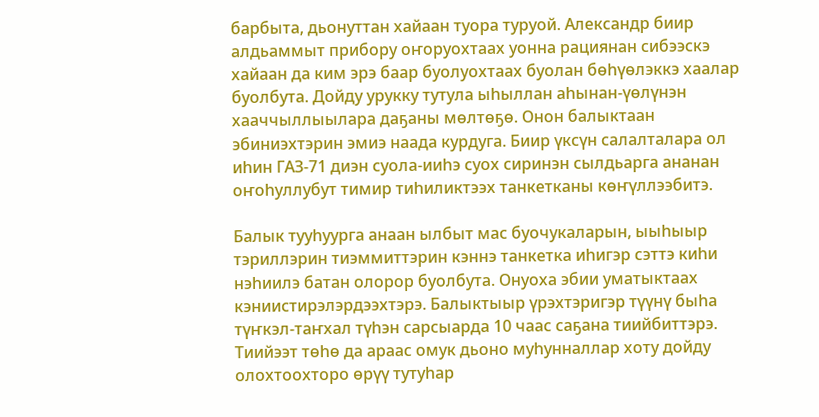барбыта, дьонуттан хайаан туора туруой. Александр биир алдьаммыт прибору оҥоруохтаах уонна рациянан сибээскэ хайаан да ким эрэ баар буолуохтаах буолан бөһүөлэккэ хаалар буолбута. Дойду урукку тутула ыһыллан аһынан-үөлүнэн хааччыллыылара даҕаны мөлтөҕө. Онон балыктаан эбиниэхтэрин эмиэ наада курдуга. Биир үксүн салалталара ол иһин ГАЗ-71 диэн суола-ииһэ суох сиринэн сылдьарга ананан оҥоһуллубут тимир тиһиликтээх танкетканы көҥүллээбитэ.

Балык тууһуурга анаан ылбыт мас буочукаларын, ыыһыыр тэриллэрин тиэммиттэрин кэннэ танкетка иһигэр сэттэ киһи нэһиилэ батан олорор буолбута. Онуоха эбии уматыктаах кэниистирэлэрдээхтэрэ. Балыктыыр үрэхтэригэр түүнү быһа түҥкэл-таҥхал түһэн сарсыарда 10 чаас саҕана тиийбиттэрэ. Тиийээт төһө да араас омук дьоно муһунналлар хоту дойду олохтоохторо өрүү тутуһар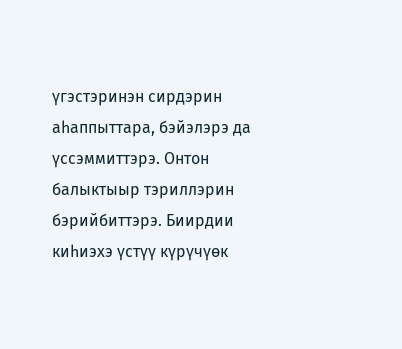үгэстэринэн сирдэрин аһаппыттара, бэйэлэрэ да үссэммиттэрэ. Онтон балыктыыр тэриллэрин бэрийбиттэрэ. Биирдии киһиэхэ үстүү күрүчүөк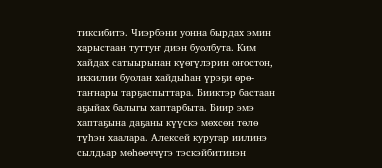тиксибитэ. Чиэрбэни уонна бырдах эмин харыстаан туттуҥ диэн буолбута. Ким хайдах сатыырынан күөгүлэрин оҥостон, иккилии буолан хайдыһан үрэҕи өрө-таҥнары тарҕаспыттара. Бииктэр бастаан аҕыйах балыгы хаптарбыта. Биир эмэ хаптаҕына даҕаны күүскэ мөхсөн төлө түһэн хаалара. Алексей куругар иилинэ сылдьар мөһөөччүгэ тэскэйбитинэн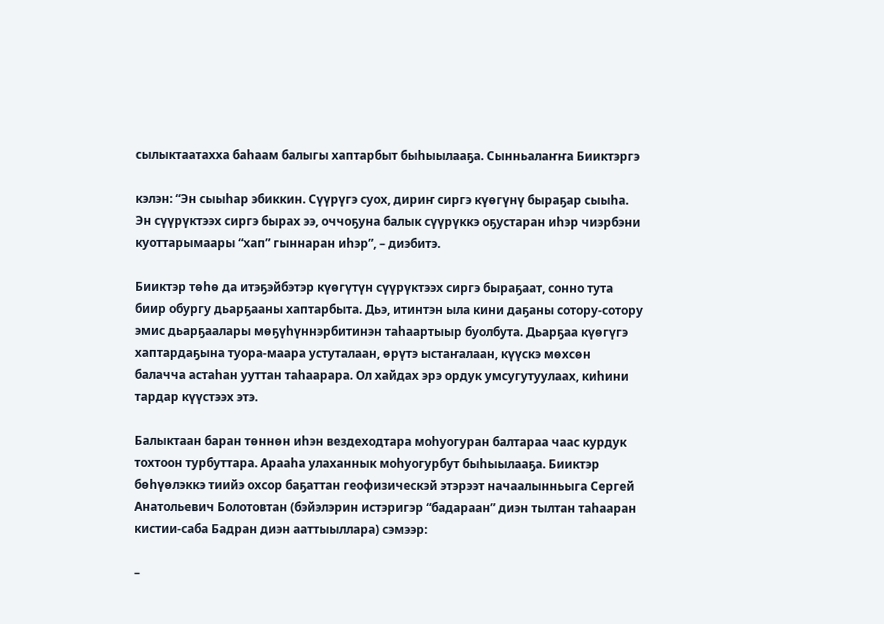сылыктаатахха баһаам балыгы хаптарбыт быһыылааҕа. Сынньалаҥҥа Бииктэргэ

кэлэн: “Эн сыыһар эбиккин. Сүүрүгэ суох, дириҥ сиргэ күөгүнү быраҕар сыыһа. Эн сүүрүктээх сиргэ бырах ээ, оччоҕуна балык сүүрүккэ оҕустаран иһэр чиэрбэни куоттарымаары “хап” гыннаран иһэр”, – диэбитэ.

Бииктэр төһө да итэҕэйбэтэр күөгүтүн сүүрүктээх сиргэ быраҕаат, сонно тута биир обургу дьарҕааны хаптарбыта. Дьэ, итинтэн ыла кини даҕаны сотору-сотору эмис дьарҕаалары мөҕүһүннэрбитинэн таһаартыыр буолбута. Дьарҕаа күөгүгэ хаптардаҕына туора-маара устуталаан, өрүтэ ыстаҥалаан, күүскэ мөхсөн балачча астаһан ууттан таһаарара. Ол хайдах эрэ ордук умсугутуулаах, киһини тардар күүстээх этэ.

Балыктаан баран төннөн иһэн вездеходтара моһуогуран балтараа чаас курдук тохтоон турбуттара. Арааһа улаханнык моһуогурбут быһыылааҕа. Бииктэр бөһүөлэккэ тиийэ охсор баҕаттан геофизическэй этэрээт начаалынньыга Сергей Анатольевич Болотовтан (бэйэлэрин истэригэр “бадараан” диэн тылтан таһааран кистии-саба Бадран диэн ааттыыллара) сэмээр:

–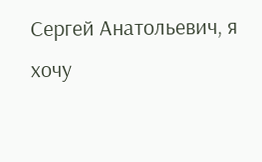Сергей Анатольевич, я хочу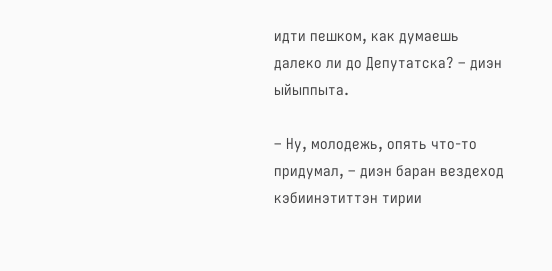идти пешком, как думаешь далеко ли до Депутатска? – диэн ыйыппыта.

– Ну, молодежь, опять что-то придумал, – диэн баран вездеход кэбиинэтиттэн тирии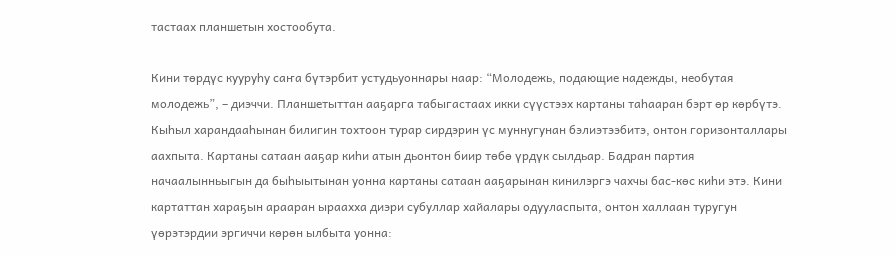тастаах планшетын хостообута.

Кини төрдүс кууруһу саҥа бүтэрбит устудьуоннары наар: “Молодежь, подающие надежды, необутая молодежь”, – диэччи. Планшетыттан ааҕарга табыгастаах икки сүүстээх картаны таһааран бэрт өр көрбүтэ. Кыһыл харандааһынан билигин тохтоон турар сирдэрин үс муннугунан бэлиэтээбитэ, онтон горизонталлары аахпыта. Картаны сатаан ааҕар киһи атын дьонтон биир төбө үрдүк сылдьар. Бадран партия начаалынньыгын да быһыытынан уонна картаны сатаан ааҕарынан кинилэргэ чахчы бас-көс киһи этэ. Кини картаттан хараҕын арааран ыраахха диэри субуллар хайалары одууласпыта, онтон халлаан туругун үөрэтэрдии эргиччи көрөн ылбыта уонна: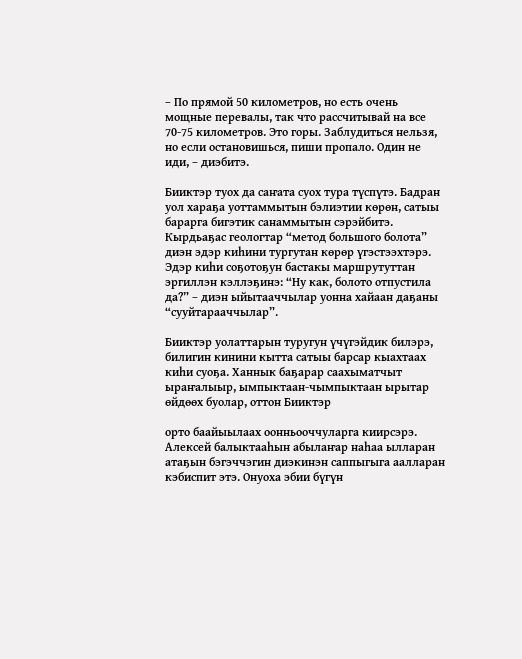– По прямой 50 километров, но есть очень мощные перевалы, так что рассчитывай на все 70-75 километров. Это горы. Заблудиться нельзя, но если остановишься, пиши пропало. Один не иди, – диэбитэ.

Бииктэр туох да саҥата суох тура түспүтэ. Бадран уол хараҕа уоттаммытын бэлиэтии көрөн, сатыы барарга бигэтик санаммытын сэрэйбитэ. Кырдьаҕас геологтар “метод большого болота” диэн эдэр киһини тургутан көрөр үгэстээхтэрэ. Эдэр киһи соҕотоҕун бастакы маршрутуттан эргиллэн кэллэҕинэ: “Ну как, болото отпустила да?” – диэн ыйытааччылар уонна хайаан даҕаны “сууйтарааччылар”.

Бииктэр уолаттарын туругун үчүгэйдик билэрэ, билигин кинини кытта сатыы барсар кыахтаах киһи суоҕа. Ханнык баҕарар саахыматчыт ыраҥалыыр, ымпыктаан-чымпыктаан ырытар өйдөөх буолар, оттон Бииктэр

орто баайыылаах оонньооччуларга киирсэрэ. Алексей балыктааһын абылаҥар наһаа ылларан атаҕын бэгэччэгин диэкинэн саппыгыга аалларан кэбиспит этэ. Онуоха эбии бүгүн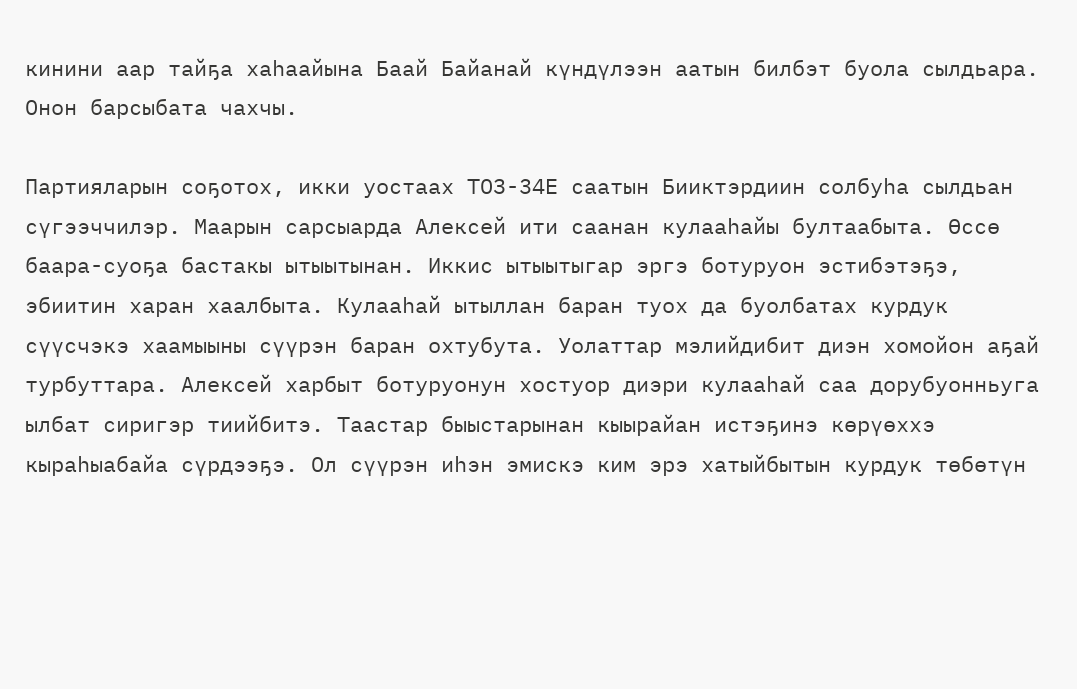кинини аар тайҕа хаһаайына Баай Байанай күндүлээн аатын билбэт буола сылдьара. Онон барсыбата чахчы.

Партияларын соҕотох, икки уостаах ТОЗ-34Е саатын Бииктэрдиин солбуһа сылдьан сүгээччилэр. Маарын сарсыарда Алексей ити саанан кулааһайы бултаабыта. Өссө баара-суоҕа бастакы ытыытынан. Иккис ытыытыгар эргэ ботуруон эстибэтэҕэ, эбиитин харан хаалбыта. Кулааһай ытыллан баран туох да буолбатах курдук сүүсчэкэ хаамыыны сүүрэн баран охтубута. Уолаттар мэлийдибит диэн хомойон аҕай турбуттара. Алексей харбыт ботуруонун хостуор диэри кулааһай саа дорубуонньуга ылбат сиригэр тиийбитэ. Таастар быыстарынан кыырайан истэҕинэ көрүөххэ кыраһыабайа сүрдээҕэ. Ол сүүрэн иһэн эмискэ ким эрэ хатыйбытын курдук төбөтүн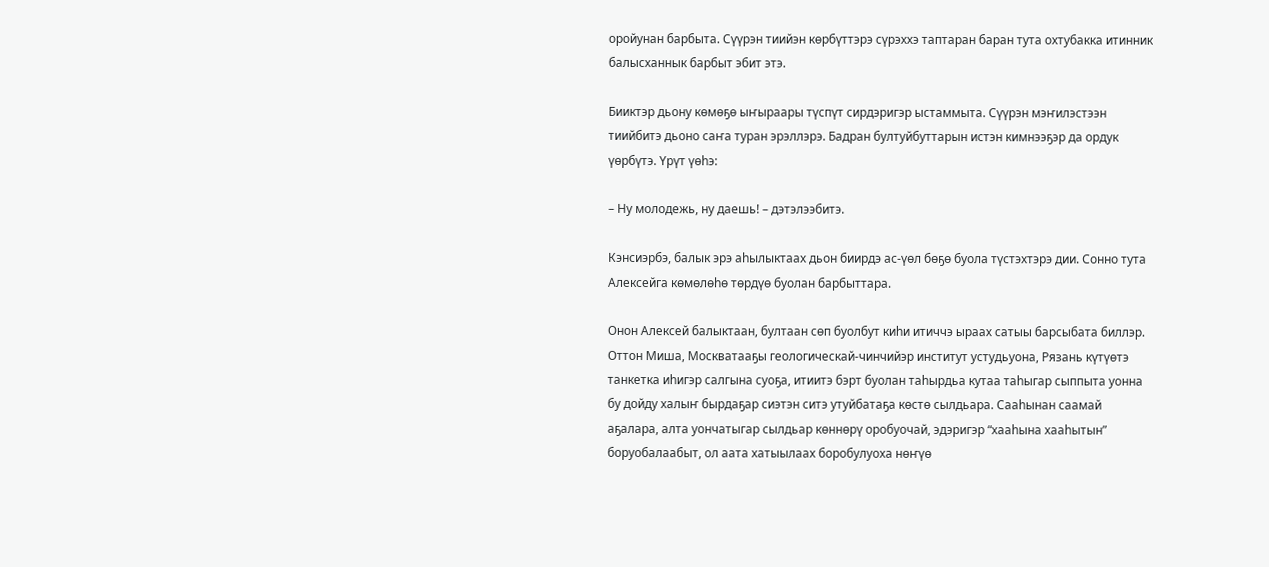оройунан барбыта. Сүүрэн тиийэн көрбүттэрэ сүрэххэ таптаран баран тута охтубакка итинник балысханнык барбыт эбит этэ.

Бииктэр дьону көмөҕө ыҥыраары түспүт сирдэригэр ыстаммыта. Сүүрэн мэҥилэстээн тиийбитэ дьоно саҥа туран эрэллэрэ. Бадран бултуйбуттарын истэн кимнээҕэр да ордук үөрбүтэ. Үрүт үөһэ:

– Ну молодежь, ну даешь! – дэтэлээбитэ.

Кэнсиэрбэ, балык эрэ аһылыктаах дьон биирдэ ас-үөл бөҕө буола түстэхтэрэ дии. Сонно тута Алексейга көмөлөһө төрдүө буолан барбыттара.

Онон Алексей балыктаан, бултаан сөп буолбут киһи итиччэ ыраах сатыы барсыбата биллэр. Оттон Миша, Москватааҕы геологическай-чинчийэр институт устудьуона, Рязань күтүөтэ танкетка иһигэр салгына суоҕа, итиитэ бэрт буолан таһырдьа кутаа таһыгар сыппыта уонна бу дойду халыҥ бырдаҕар сиэтэн ситэ утуйбатаҕа көстө сылдьара. Сааһынан саамай аҕалара, алта уончатыгар сылдьар көннөрү оробуочай, эдэригэр “хааһына хааһытын” боруобалаабыт, ол аата хатыылаах боробулуоха нөҥүө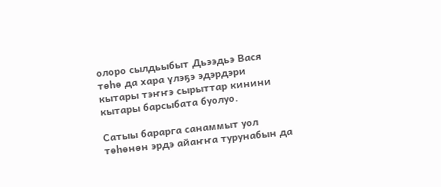олоро сылдьыбыт Дьээдьэ Вася төһө да хара үлэҕэ эдэрдэри кытары тэҥҥэ сырыттар кинини кытары барсыбата буолуо.

Сатыы барарга санаммыт уол төһөнөн эрдэ айаҥҥа турунабын да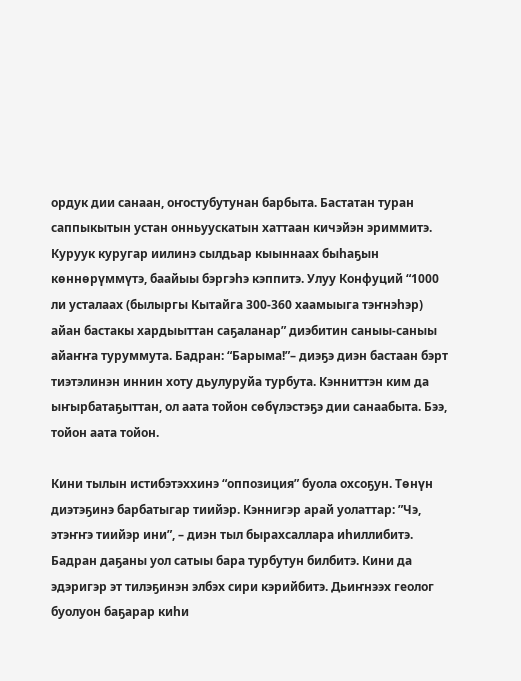ордук дии санаан, оҥостубутунан барбыта. Бастатан туран саппыкытын устан онньуускатын хаттаан кичэйэн эриммитэ. Куруук куругар иилинэ сылдьар кыыннаах быһаҕын көннөрүммүтэ, баайыы бэргэһэ кэппитэ. Улуу Конфуций “1000 ли усталаах (былыргы Кытайга 300-360 хаамыыга тэҥнэһэр) айан бастакы хардыыттан саҕаланар” диэбитин саныы-саныы айаҥҥа туруммута. Бадран: “Барыма!”– диэҕэ диэн бастаан бэрт тиэтэлинэн иннин хоту дьулуруйа турбута. Кэнниттэн ким да ыҥырбатаҕыттан, ол аата тойон сөбүлэстэҕэ дии санаабыта. Бээ, тойон аата тойон.

Кини тылын истибэтэххинэ “оппозиция” буола охсоҕун. Төнүн диэтэҕинэ барбатыгар тиийэр. Кэннигэр арай уолаттар: ”Чэ, этэҥҥэ тиийэр ини”, – диэн тыл бырахсаллара иһиллибитэ. Бадран даҕаны уол сатыы бара турбутун билбитэ. Кини да эдэригэр эт тилэҕинэн элбэх сири кэрийбитэ. Дьиҥнээх геолог буолуон баҕарар киһи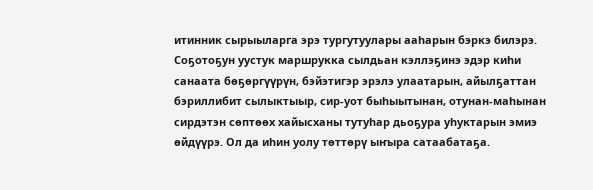итинник сырыыларга эрэ тургутуулары ааһарын бэркэ билэрэ. Соҕотоҕун уустук маршрукка сылдьан кэллэҕинэ эдэр киһи санаата бөҕөргүүрүн, бэйэтигэр эрэлэ улаатарын, айылҕаттан бэриллибит сылыктыыр, сир-уот быһыытынан, отунан-маһынан сирдэтэн сөптөөх хайысханы тутуһар дьоҕура уһуктарын эмиэ өйдүүрэ. Ол да иһин уолу төттөрү ыҥыра сатаабатаҕа.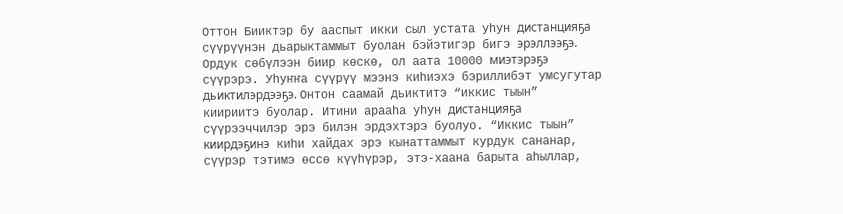Оттон Бииктэр бу ааспыт икки сыл устата уһун дистанцияҕа сүүрүүнэн дьарыктаммыт буолан бэйэтигэр бигэ эрэллээҕэ. Ордук сөбүлээн биир көскө, ол аата 10000 миэтэрэҕэ сүүрэрэ. Уһуҥҥа сүүрүү мээнэ киһиэхэ бэриллибэт умсугутар дьиктилэрдээҕэ. Онтон саамай дьиктитэ “иккис тыын” киириитэ буолар. Итини арааһа уһун дистанцияҕа сүүрээччилэр эрэ билэн эрдэхтэрэ буолуо. “Иккис тыын” киирдэҕинэ киһи хайдах эрэ кынаттаммыт курдук сананар, сүүрэр тэтимэ өссө күүһүрэр, этэ-хаана барыта аһыллар,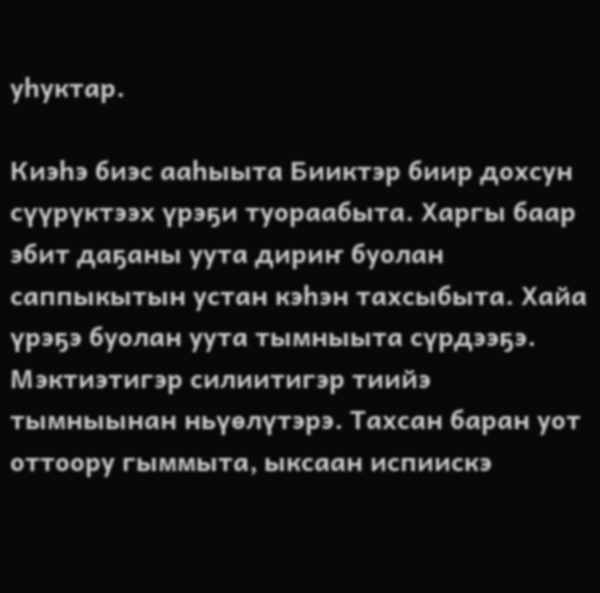уһуктар.

Киэһэ биэс ааһыыта Бииктэр биир дохсун сүүрүктээх үрэҕи туораабыта. Харгы баар эбит даҕаны уута дириҥ буолан саппыкытын устан кэһэн тахсыбыта. Хайа үрэҕэ буолан уута тымныыта сүрдээҕэ. Мэктиэтигэр силиитигэр тиийэ тымныынан ньүөлүтэрэ. Тахсан баран уот оттоору гыммыта, ыксаан испиискэ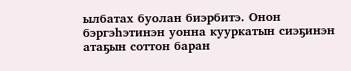ылбатах буолан биэрбитэ. Онон бэргэһэтинэн уонна кууркатын сиэҕинэн атаҕын соттон баран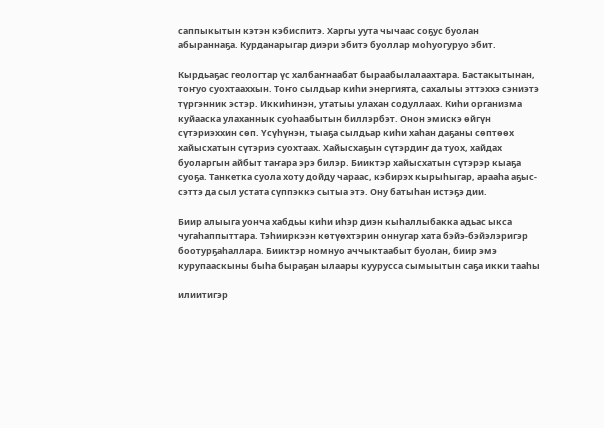саппыкытын кэтэн кэбиспитэ. Харгы уута чычаас соҕус буолан абыраннаҕа. Курданарыгар диэри эбитэ буоллар моһуогуруо эбит.

Кырдьаҕас геологтар үс халбаҥнаабат быраабылалаахтара. Бастакытынан, тоҥуо суохтааххын. Тоҥо сылдьар киһи энергията, сахалыы эттэххэ сэниэтэ түргэнник эстэр. Иккиһинэн, утатыы улахан содуллаах. Киһи организма куйааска улаханнык суоһаабытын биллэрбэт. Онон эмискэ өйгүн сүтэриэххин сөп. Үсүһүнэн, тыаҕа сылдьар киһи хаһан даҕаны сөптөөх хайысхатын сүтэриэ суохтаах. Хайысхаҕын сүтэрдиҥ да туох, хайдах буоларгын айбыт таҥара эрэ билэр. Бииктэр хайысхатын сүтэрэр кыаҕа суоҕа. Танкетка суола хоту дойду чараас, кэбирэх кырыһыгар, арааһа аҕыс-сэттэ да сыл устата сүппэккэ сытыа этэ. Ону батыһан истэҕэ дии.

Биир алыыга уонча хабдьы киһи иһэр диэн кыһаллыбакка адьас ыкса чугаһаппыттара. Тэһииркээн көтүөхтэрин оннугар хата бэйэ-бэйэлэригэр боотурҕаһаллара. Бииктэр номнуо аччыктаабыт буолан, биир эмэ курупааскыны быһа быраҕан ылаары куурусса сымыытын саҕа икки тааһы

илиитигэр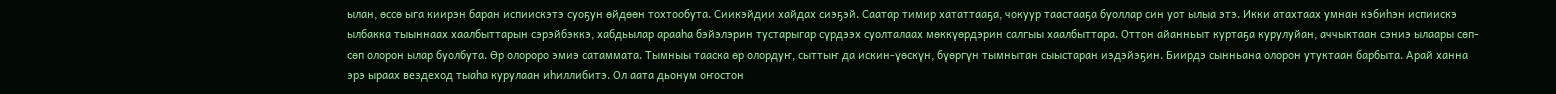ылан, өссө ыга киирэн баран испиискэтэ суоҕун өйдөөн тохтообута. Сиикэйдии хайдах сиэҕэй. Саатар тимир хататтааҕа, чокуур таастааҕа буоллар син уот ылыа этэ. Икки атахтаах умнан кэбиһэн испиискэ ылбакка тыыннаах хаалбыттарын сэрэйбэккэ, хабдьылар арааһа бэйэлэрин тустарыгар сүрдээх суолталаах мөккүөрдэрин салгыы хаалбыттара. Оттон айанньыт куртаҕа курулуйан, аччыктаан сэниэ ылаары сөп-сөп олорон ылар буолбута. Өр олороро эмиэ сатаммата. Тымныы тааска өр олордуҥ, сыттыҥ да искин-үөскүн, бүөргүн тымнытан сыыстаран иэдэйэҕин. Биирдэ сынньана олорон утуктаан барбыта. Арай ханна эрэ ыраах вездеход тыаһа курулаан иһиллибитэ. Ол аата дьонум оҥостон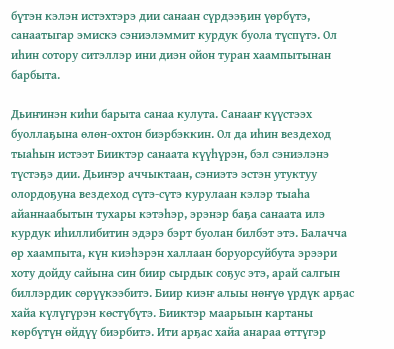бүтэн кэлэн истэхтэрэ дии санаан сүрдээҕин үөрбүтэ, санаатыгар эмискэ сэниэлэммит курдук буола түспүтэ. Ол иһин сотору ситэллэр ини диэн ойон туран хаампытынан барбыта.

Дьиҥинэн киһи барыта санаа кулута. Санааҥ күүстээх буоллаҕына өлөн-охтон биэрбэккин. Ол да иһин вездеход тыаһын истээт Бииктэр санаата күүһүрэн, бэл сэниэлэнэ түстэҕэ дии. Дьиҥэр аччыктаан, сэниэтэ эстэн утуктуу олордоҕуна вездеход сүтэ-сүтэ курулаан кэлэр тыаһа айаннаабытын тухары кэтэһэр, эрэнэр баҕа санаата илэ курдук иһиллибитин эдэрэ бэрт буолан билбэт этэ. Балачча өр хаампыта, күн киэһэрэн халлаан боруорсуйбута эрээри хоту дойду сайына син биир сырдык соҕус этэ, арай салгын биллэрдик сөрүүкээбитэ. Биир киэҥ алыы нөҥүө үрдүк арҕас хайа күлүгүрэн көстүбүтэ. Бииктэр маарыын картаны көрбүтүн өйдүү биэрбитэ. Ити арҕас хайа анараа өттүгэр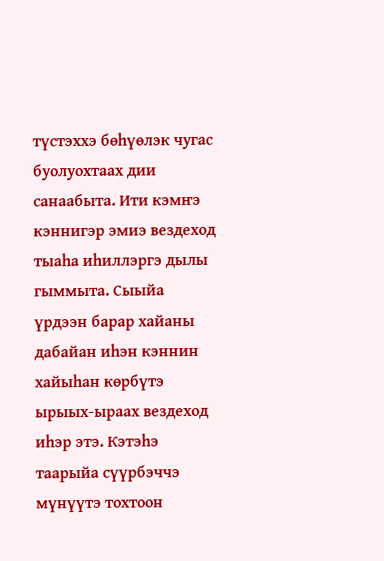түстэххэ бөһүөлэк чугас буолуохтаах дии санаабыта. Ити кэмҥэ кэннигэр эмиэ вездеход тыаһа иһиллэргэ дылы гыммыта. Сыыйа үрдээн барар хайаны дабайан иһэн кэннин хайыһан көрбүтэ ырыых-ыраах вездеход иһэр этэ. Кэтэһэ таарыйа сүүрбэччэ мүнүүтэ тохтоон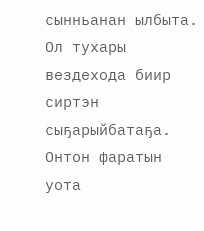сынньанан ылбыта. Ол тухары вездехода биир сиртэн сыҕарыйбатаҕа. Онтон фаратын уота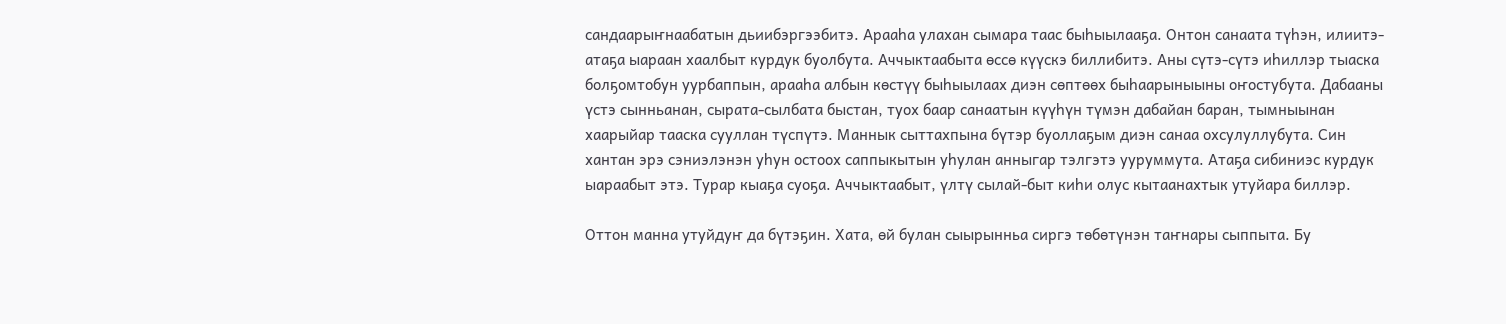сандаарыҥнаабатын дьиибэргээбитэ. Арааһа улахан сымара таас быһыылааҕа. Онтон санаата түһэн, илиитэ-атаҕа ыараан хаалбыт курдук буолбута. Аччыктаабыта өссө күүскэ биллибитэ. Аны сүтэ-сүтэ иһиллэр тыаска болҕомтобун уурбаппын, арааһа албын көстүү быһыылаах диэн сөптөөх быһаарыныыны оҥостубута. Дабааны үстэ сынньанан, сырата-сылбата быстан, туох баар санаатын күүһүн түмэн дабайан баран, тымныынан хаарыйар тааска сууллан түспүтэ. Маннык сыттахпына бүтэр буоллаҕым диэн санаа охсулуллубута. Син хантан эрэ сэниэлэнэн уһун остоох саппыкытын уһулан анныгар тэлгэтэ ууруммута. Атаҕа сибиниэс курдук ыараабыт этэ. Турар кыаҕа суоҕа. Аччыктаабыт, үлтү сылай-быт киһи олус кытаанахтык утуйара биллэр.

Оттон манна утуйдуҥ да бүтэҕин. Хата, өй булан сыырынньа сиргэ төбөтүнэн таҥнары сыппыта. Бу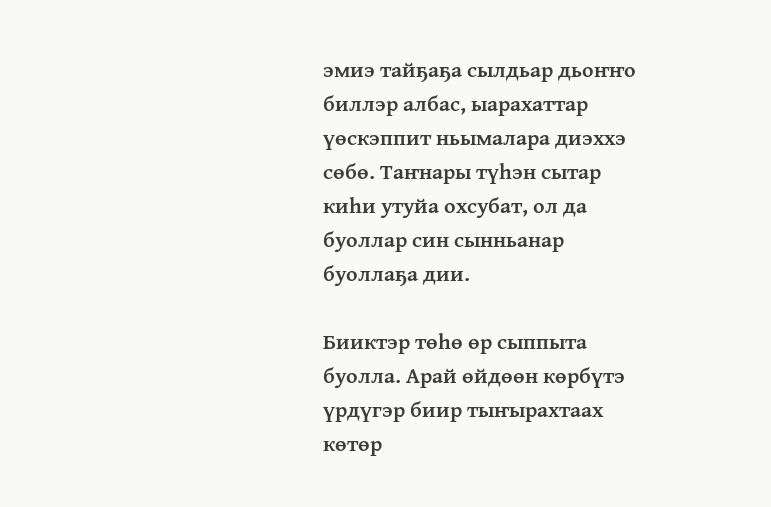эмиэ тайҕаҕа сылдьар дьоҥҥо биллэр албас, ыарахаттар үөскэппит ньымалара диэххэ сөбө. Таҥнары түһэн сытар киһи утуйа охсубат, ол да буоллар син сынньанар буоллаҕа дии.

Бииктэр төһө өр сыппыта буолла. Арай өйдөөн көрбүтэ үрдүгэр биир тыҥырахтаах көтөр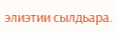элиэтии сылдьара.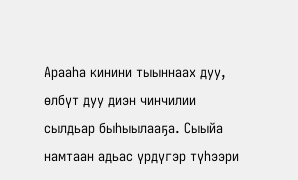Арааһа кинини тыыннаах дуу, өлбүт дуу диэн чинчилии сылдьар быһыылааҕа. Сыыйа намтаан адьас үрдүгэр түһээри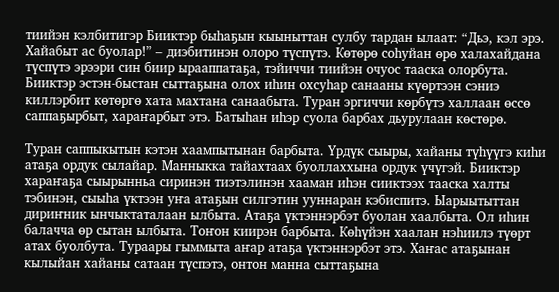тиийэн кэлбитигэр Бииктэр быһаҕын кыыныттан сулбу тардан ылаат: “Дьэ, кэл эрэ. Хайабыт ас буолар!” – диэбитинэн олоро түспүтэ. Көтөрө соһуйан өрө халахайдана түспүтэ эрээри син биир ырааппатаҕа, тэйиччи тиийэн очуос тааска олорбута. Бииктэр эстэн-быстан сыттаҕына олох иһин охсуһар санааны күөртээн сэниэ киллэрбит көтөргө хата махтана санаабыта. Туран эргиччи көрбүтэ халлаан өссө саппаҕырбыт, хараҥарбыт этэ. Батыһан иһэр суола барбах дьурулаан көстөрө.

Туран саппыкытын кэтэн хаампытынан барбыта. Үрдүк сыыры, хайаны түһүүгэ киһи атаҕа ордук сылайар. Манныкка тайахтаах буоллаххына ордук үчүгэй. Бииктэр хараҥаҕа сыырынньа сиринэн тиэтэлинэн хааман иһэн сииктээх тааска халты тэбинэн, сыыһа үктээн уҥа атаҕын силгэтин ууннаран кэбиспитэ. Ыарыытыттан дириҥник ынчыктаталаан ылбыта. Атаҕа үктэннэрбэт буолан хаалбыта. Ол иһин балачча өр сытан ылбыта. Тоҥон киирэн барбыта. Көһүйэн хаалан нэһиилэ түөрт атах буолбута. Тураары гыммыта аҥар атаҕа үктэннэрбэт этэ. Хаҥас атаҕынан кылыйан хайаны сатаан түспэтэ, онтон манна сыттаҕына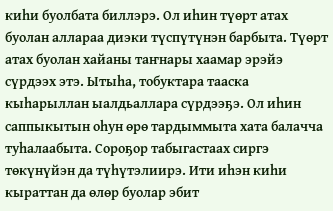киһи буолбата биллэрэ. Ол иһин түөрт атах буолан аллараа диэки түспүтүнэн барбыта. Түөрт атах буолан хайаны таҥнары хаамар эрэйэ сүрдээх этэ. Ытыһа, тобуктара тааска кыһарыллан ыалдьаллара сүрдээҕэ. Ол иһин саппыкытын оһун өрө тардыммыта хата балачча туһалаабыта. Сороҕор табыгастаах сиргэ төкүнүйэн да түһүтэлиирэ. Ити иһэн киһи кыраттан да өлөр буолар эбит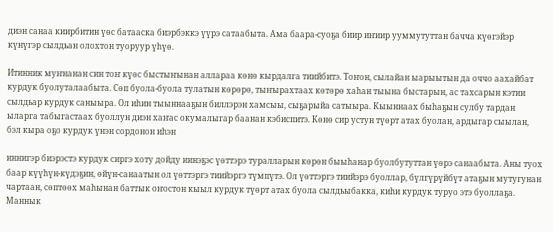диэн санаа киирбитин үөс батааска биэрбэккэ үүрэ сатаабыта. Ама баара-суоҕа биир иҥиир ууммутуттан бачча күөгэйэр күнүгэр сылдьан олохтон туоруур үһүө.

Итинник муҥнанан син тоҥ күөс быстыҥынан аллараа көнө кырдалга тиийбитэ. Тоҥон, сылайан ыарыытын да оччо аахайбат курдук буолуталаабыта. Сөп буола-буола тулатын көрөрө, тыҥырахтаах көтөрө хаһан тыына быстарын, ас тахсарын кэтии сылдьар курдук саныыра. Ол иһин тыыннааҕын биллэрэн хамсыы, сыҕарыйа сатыыра. Кыыннаах быһаҕын сулбу тардан ыларга табыгастаах буоллун диэн хаҥас окумалыгар баанан кэбиспитэ. Көнө сир устун түөрт атах буолан, ардыгар сыылан, бэл кыра оҕо курдук үнэн сордонон иһэн

иннигэр биэрэстэ курдук сиргэ хоту дойду иинэҕэс үөттэрэ туралларын көрөн быыһанар буолбутуттан үөрэ санаабыта. Аны туох баар күүһүн-күдэҕин, өйүн-санаатын ол үөттэргэ тиийэргэ түмпүтэ. Ол үөттэргэ тиийэрэ буоллар, бүлгүрүйбүт атаҕын мутугунан чартаан, сөптөөх маһынан баттык оҥостон кыыл курдук түөрт атах буола сылдьыбакка, киһи курдук туруо этэ буоллаҕа. Маннык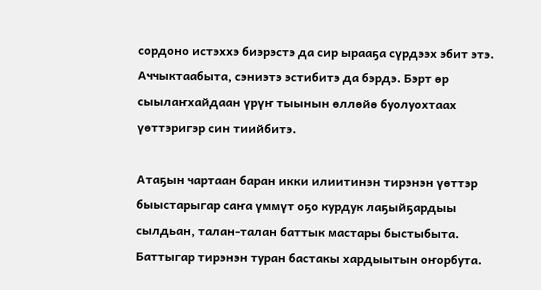сордоно истэххэ биэрэстэ да сир ырааҕа сүрдээх эбит этэ. Аччыктаабыта, сэниэтэ эстибитэ да бэрдэ. Бэрт өр сыылаҥхайдаан үрүҥ тыынын өллөйө буолуохтаах үөттэригэр син тиийбитэ.

Атаҕын чартаан баран икки илиитинэн тирэнэн үөттэр быыстарыгар саҥа үммүт оҕо курдук лаҕыйҕардыы сылдьан, талан-талан баттык мастары быстыбыта. Баттыгар тирэнэн туран бастакы хардыытын оҥорбута.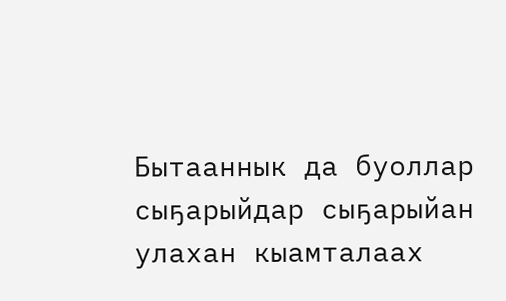Бытааннык да буоллар сыҕарыйдар сыҕарыйан улахан кыамталаах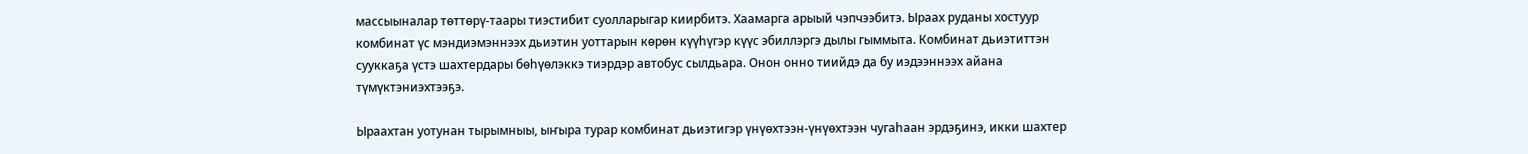массыыналар төттөрү-таары тиэстибит суолларыгар киирбитэ. Хаамарга арыый чэпчээбитэ. Ыраах руданы хостуур комбинат үс мэндиэмэннээх дьиэтин уоттарын көрөн күүһүгэр күүс эбиллэргэ дылы гыммыта. Комбинат дьиэтиттэн сууккаҕа үстэ шахтердары бөһүөлэккэ тиэрдэр автобус сылдьара. Онон онно тиийдэ да бу иэдээннээх айана түмүктэниэхтээҕэ.

Ыраахтан уотунан тырымныы, ыҥыра турар комбинат дьиэтигэр үнүөхтээн-үнүөхтээн чугаһаан эрдэҕинэ, икки шахтер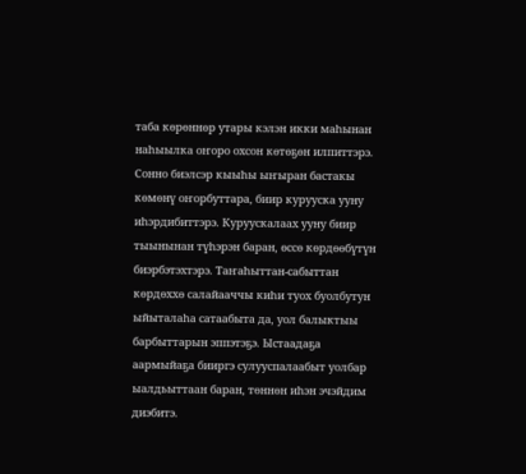таба көрөннөр утары кэлэн икки маһынан наһыылка оҥоро охсон көтөҕөн илпиттэрэ. Сонно биэлсэр кыыһы ыҥыран бастакы көмөнү оҥорбуттара, биир курууска ууну иһэрдибиттэрэ. Куруускалаах ууну биир тыынынан түһэрэн баран, өссө көрдөөбүтүн биэрбэтэхтэрэ. Таҥаһыттан-сабыттан көрдөххө салайааччы киһи туох буолбутун ыйыталаһа сатаабыта да, уол балыктыы барбыттарын эппэтэҕэ. Ыстаадаҕа аармыйаҕа бииргэ сулууспалаабыт уолбар ыалдьыттаан баран, төннөн иһэн эчэйдим диэбитэ.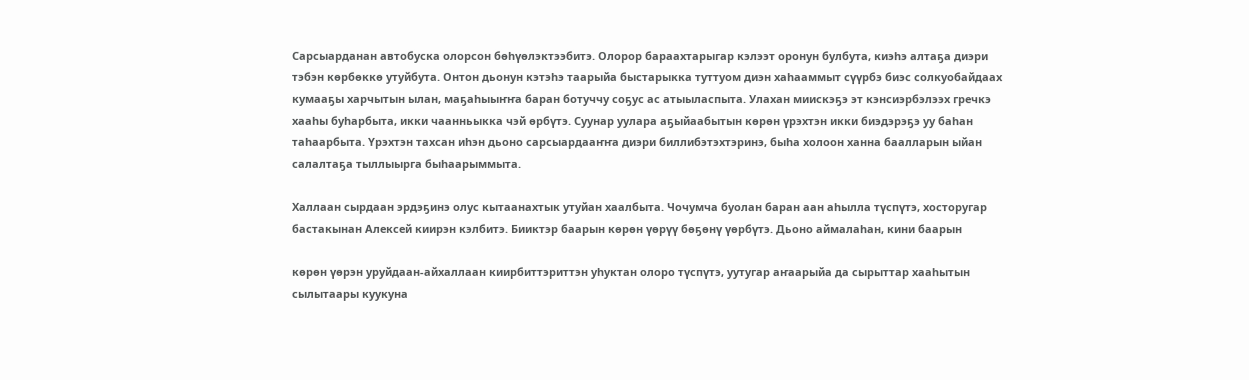Сарсыарданан автобуска олорсон бөһүөлэктээбитэ. Олорор бараахтарыгар кэлээт оронун булбута, киэһэ алтаҕа диэри тэбэн көрбөккө утуйбута. Онтон дьонун кэтэһэ таарыйа быстарыкка туттуом диэн хаһааммыт сүүрбэ биэс солкуобайдаах кумааҕы харчытын ылан, маҕаһыыҥҥа баран ботуччу соҕус ас атыыласпыта. Улахан миискэҕэ эт кэнсиэрбэлээх гречкэ хааһы буһарбыта, икки чаанньыкка чэй өрбүтэ. Суунар уулара аҕыйаабытын көрөн үрэхтэн икки биэдэрэҕэ уу баһан таһаарбыта. Үрэхтэн тахсан иһэн дьоно сарсыардааҥҥа диэри биллибэтэхтэринэ, быһа холоон ханна баалларын ыйан салалтаҕа тыллыырга быһаарыммыта.

Халлаан сырдаан эрдэҕинэ олус кытаанахтык утуйан хаалбыта. Чочумча буолан баран аан аһылла түспүтэ, хосторугар бастакынан Алексей киирэн кэлбитэ. Бииктэр баарын көрөн үөрүү бөҕөнү үөрбүтэ. Дьоно аймалаһан, кини баарын

көрөн үөрэн уруйдаан-айхаллаан киирбиттэриттэн уһуктан олоро түспүтэ, уутугар аҥаарыйа да сырыттар хааһытын сылытаары куукуна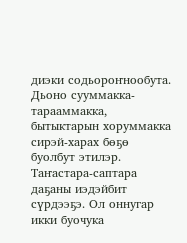диэки содьороҥнообута. Дьоно сууммакка-тарааммакка, бытыктарын хоруммакка сирэй-харах бөҕө буолбут этилэр. Таҥастара-саптара даҕаны иэдэйбит сүрдээҕэ. Ол оннугар икки буочука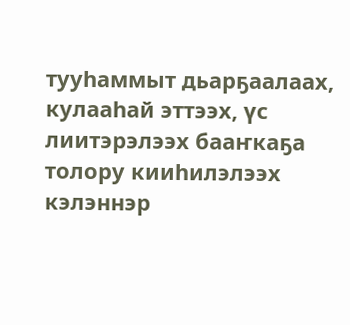тууһаммыт дьарҕаалаах, кулааһай эттээх, үс лиитэрэлээх бааҥкаҕа толору кииһилэлээх кэлэннэр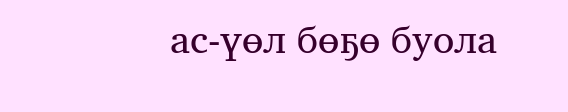ас-үөл бөҕө буола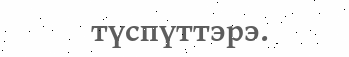түспүттэрэ.